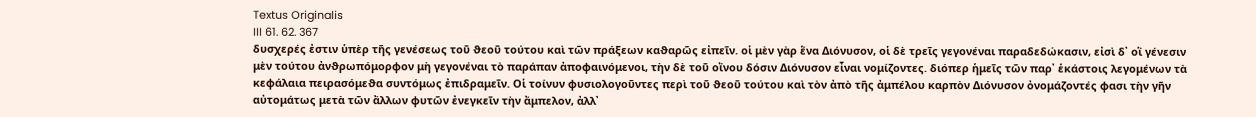Textus Originalis
III 61. 62. 367
δυσχερές ἐστιν ὑπὲρ τῆς γενέσεως τοῦ ϑεοῦ τούτου καὶ τῶν πράξεων καϑαρῶς εἰπεῖν. οἱ μὲν γὰρ ἕνα Διόνυσον, οἱ δὲ τρεῖς γεγονέναι παραδεδώκασιν, εἰσὶ δ᾽ οἳ γένεσιν μὲν τούτου ἀνϑρωπόμορφον μὴ γεγονέναι τὸ παράπαν ἀποφαινόμενοι, τὴν δὲ τοῦ οἴνου δόσιν Διόνυσον εἶναι νομίζοντες. διόπερ ἡμεῖς τῶν παρ᾽ ἑκάστοις λεγομένων τὰ κεφάλαια πειρασόμεϑα συντόμως ἐπιδραμεῖν. Οἱ τοίνυν φυσιολογοῦντες περὶ τοῦ ϑεοῦ τούτου καὶ τὸν ἀπὸ τῆς ἀμπέλου καρπὸν Διόνυσον ὀνομάζοντές φασι τὴν γῆν αὐτομάτως μετὰ τῶν ἄλλων φυτῶν ἐνεγκεῖν τὴν ἄμπελον, ἀλλ᾽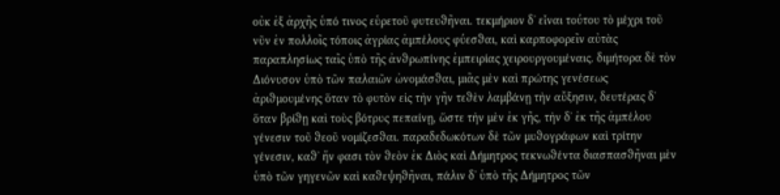οὐκ ἐξ ἀρχῆς ὑπό τινος εὑρετοῦ φυτευϑῆναι. τεκμήριον δ᾽ εἶναι τούτου τὸ μέχρι τοῦ νῦν ἐν πολλοῖς τόποις ἀγρίας ἀμπέλους φύεσϑαι, καὶ καρποφορεῖν αὐτὰς παραπλησίως ταῖς ὑπὸ τῆς ἀνϑρωπίνης ἐμπειρίας χειρουργουμέναις. διμήτορα δὲ τὸν Διόνυσον ὑπὸ τῶν παλαιῶν ὠνομάσϑαι, μιᾶς μὲν καὶ πρώτης γενέσεως ἀριϑμουμένης ὅταν τὸ φυτὸν εἰς τὴν γῆν τεϑὲν λαμβάνῃ τὴν αὔξησιν, δευτέρας δ᾽ ὅταν βρίϑῃ καὶ τοὺς βότρυς πεπαίνῃ, ὥστε τὴν μὲν ἐκ γῆς, τὴν δ᾽ ἐκ τῆς ἀμπέλου γένεσιν τοῦ ϑεοῦ νομίζεσϑαι. παραδεδωκότων δὲ τῶν μυϑογράφων καὶ τρίτην γένεσιν, καϑ᾽ ἥν φασι τὸν ϑεὸν ἐκ Διὸς καὶ Δήμητρος τεκνωϑέντα διασπασϑῆναι μὲν ὑπὸ τῶν γηγενῶν καὶ καϑεψηϑῆναι, πάλιν δ᾽ ὑπὸ τῆς Δήμητρος τῶν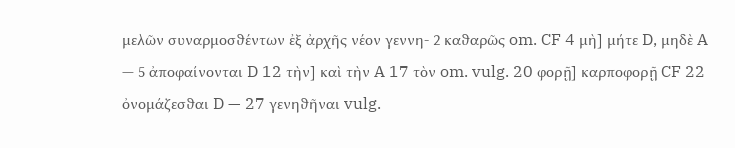μελῶν συναρμοσϑέντων ἐξ ἀρχῆς νέον γεννη- 2 καϑαρῶς om. CF 4 μὴ] μήτε D, μηδὲ A — 5 ἀποφαίνονται D 12 τὴν] καὶ τὴν A 17 τὸν om. vulg. 20 φορῇ] καρποφορῇ CF 22 ὀνομάζεσϑαι D — 27 γενηϑῆναι vulg.